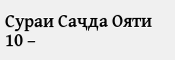Сураи Саҷда Ояти 10 –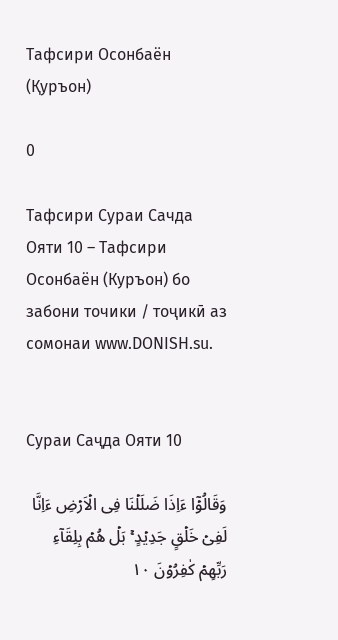Тафсири Осонбаён (Қуръон)

0

Тафсири Сураи Сачда Ояти 10 – Тафсири Осонбаён (Куръон) бо забони точики / тоҷикӣ аз сомонаи www.DONISH.su.


Сураи Саҷда Ояти 10

وَقَالُوۡٓا ءَاِذَا ضَلَلۡنَا فِى الۡاَرۡضِ ءَاِنَّا لَفِىۡ خَلۡقٍ جَدِيۡدٍ ۚ بَلۡ هُمۡ بِلِقَآءِ رَبِّهِمۡ كٰفِرُوۡنَ ١٠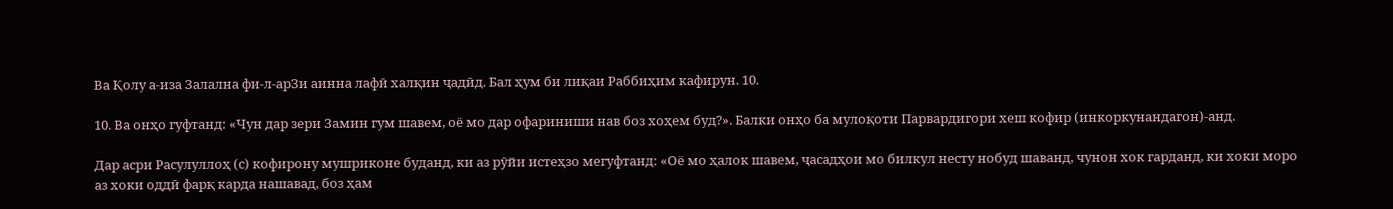Ва Қолу а-иза Залална фи-л-арЗи аинна лафӣ халқин ҷадӣд. Бал ҳум би лиқаи Раббиҳим кафирун. 10.

10. Ва онҳо гуфтанд: «Чун дар зери Замин гум шавем, оё мо дар офариниши нав боз хоҳем буд?». Балки онҳо ба мулоқоти Парвардигори хеш кофир (инкоркунандагон)-анд.

Дар асри Расулуллоҳ (с) кофирону мушриконе буданд, ки аз рӯйи истеҳзо мегуфтанд: «Оё мо ҳалок шавем, ҷасадҳои мо билкул несту нобуд шаванд, чунон хок гарданд, ки хоки моро аз хоки оддӣ фарқ карда нашавад, боз ҳам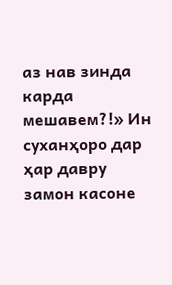аз нав зинда карда мешавем?!» Ин суханҳоро дар ҳар давру замон касоне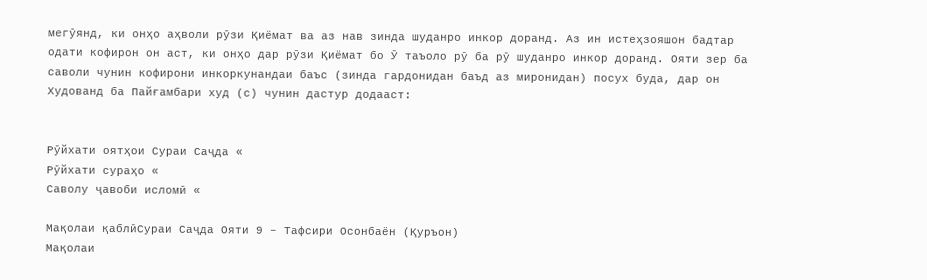мегӯянд, ки онҳо аҳволи рӯзи Қиёмат ва аз нав зинда шуданро инкор доранд. Аз ин истеҳзояшон бадтар одати кофирон он аст, ки онҳо дар рӯзи Қиёмат бо Ӯ таъоло рӯ ба рӯ шуданро инкор доранд. Ояти зер ба саволи чунин кофирони инкоркунандаи баъс (зинда гардонидан баъд аз миронидан) посух буда, дар он Худованд ба Пайғамбари худ (с) чунин дастур додааст:


Рӯйхати оятҳои Сураи Саҷда «
Рӯйхати сураҳо «
Саволу ҷавоби исломӣ «

Мақолаи қаблӣСураи Саҷда Ояти 9 – Тафсири Осонбаён (Қуръон)
Мақолаи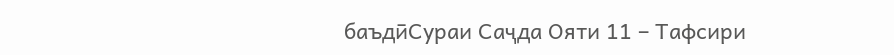баъдӣСураи Саҷда Ояти 11 – Тафсири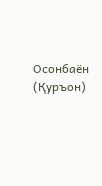Осонбаён (Қуръон)